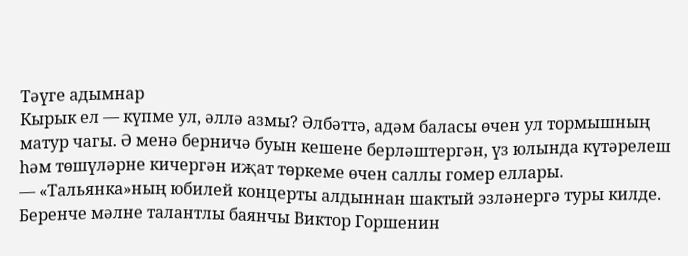Тәүге адымнар
Кырык ел — күпме ул, әллә азмы? Әлбәттә, адәм баласы өчен ул тормышның матур чагы. Ә менә берничә буын кешене берләштергән, үз юлында күтәрелеш һәм төшүләрне кичергән иҗат төркеме өчен саллы гомер еллары.
— «Тальянка»ның юбилей концерты алдыннан шактый эзләнергә туры килде. Беренче мәлне талантлы баянчы Виктор Горшенин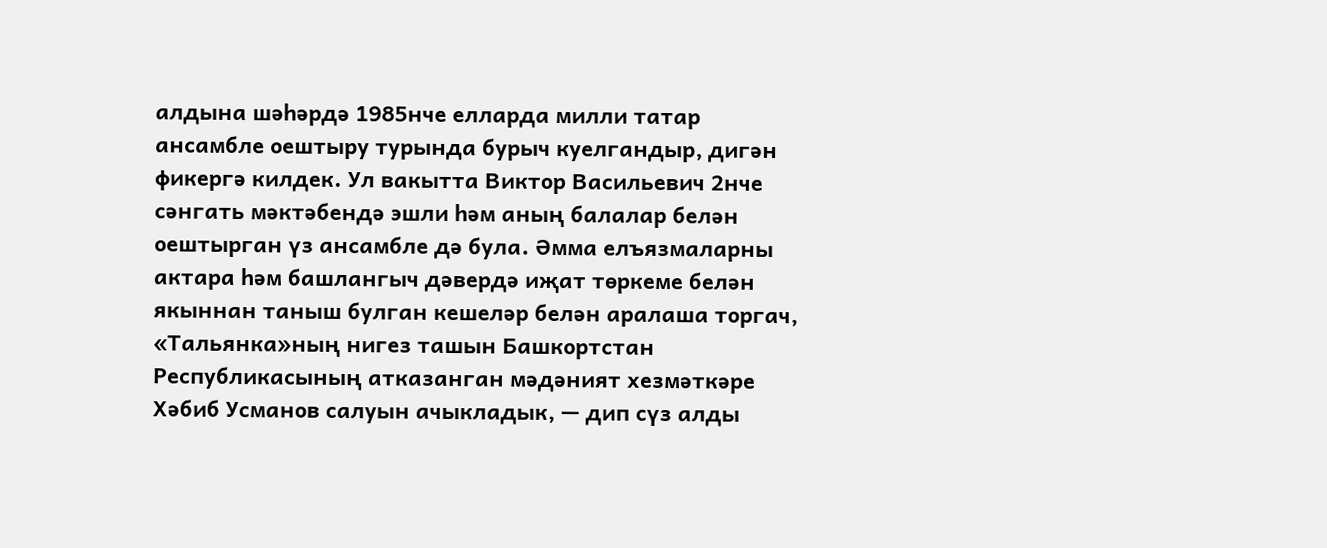алдына шәһәрдә 1985нче елларда милли татар ансамбле оештыру турында бурыч куелгандыр, дигән фикергә килдек. Ул вакытта Виктор Васильевич 2нче сәнгать мәктәбендә эшли һәм аның балалар белән оештырган үз ансамбле дә була. Әмма елъязмаларны актара һәм башлангыч дәвердә иҗат төркеме белән якыннан таныш булган кешеләр белән аралаша торгач, «Тальянка»ның нигез ташын Башкортстан Республикасының атказанган мәдәният хезмәткәре Хәбиб Усманов салуын ачыкладык, — дип сүз алды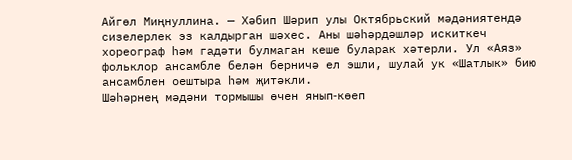Айгөл Миңнуллина. — Хәбип Шәрип улы Октябрьский мәдәниятендә сизелерлек эз калдырган шәхес. Аны шәһәрдәшләр искиткеч хореограф һәм гадәти булмаган кеше буларак хәтерли. Ул «Аяз» фольклор ансамбле белән берничә ел эшли, шулай ук «Шатлык» бию ансамблен оештыра һәм җитәкли.
Шәһәрнең мәдәни тормышы өчен янып‑көеп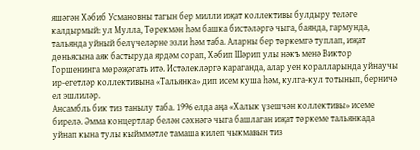яшәгән Хәбиб Усмановны тагын бер милли иҗат коллективы булдыру теләге калдырмый: ул Мулла, Төрекмән һәм башка бистәләргә чыга, баянда, гармунда, тальянда уйный белүчеләрне эзли һәм таба. Аларны бер төркемгә туплап, иҗат дөньясына аяк бастыруда ярдәм сорап, Хәбип Шәрип улы нәкъ менә Виктор Горшенинга мөрәҗәгать итә. Истәлекләргә караганда, алар уен коралларында уйнаучы ир‑егетләр коллективына «Тальянка» дип исем куша һәм, кулга‑кул тотынып, берничә ел эшлиләр.
Ансамбль бик тиз танылу таба. 1996 елда аңа «Халык үзешчән коллективы» исеме бирелә. Әмма концертлар белән сәхнәгә чыга башлаган иҗат төркеме тальянкада уйнап кына тулы кыйммәтле тамаша килеп чыкмавын тиз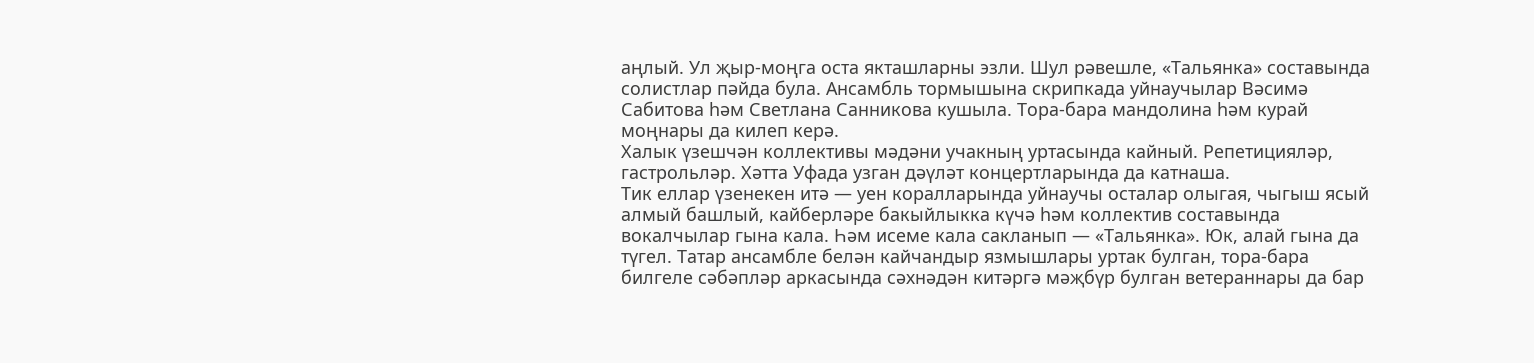аңлый. Ул җыр‑моңга оста якташларны эзли. Шул рәвешле, «Тальянка» составында солистлар пәйда була. Ансамбль тормышына скрипкада уйнаучылар Вәсимә Сабитова һәм Светлана Санникова кушыла. Тора‑бара мандолина һәм курай моңнары да килеп керә.
Халык үзешчән коллективы мәдәни учакның уртасында кайный. Репетицияләр, гастрольләр. Хәтта Уфада узган дәүләт концертларында да катнаша.
Тик еллар үзенекен итә — уен коралларында уйнаучы осталар олыгая, чыгыш ясый алмый башлый, кайберләре бакыйлыкка күчә һәм коллектив составында вокалчылар гына кала. Һәм исеме кала сакланып — «Тальянка». Юк, алай гына да түгел. Татар ансамбле белән кайчандыр язмышлары уртак булган, тора‑бара билгеле сәбәпләр аркасында сәхнәдән китәргә мәҗбүр булган ветераннары да бар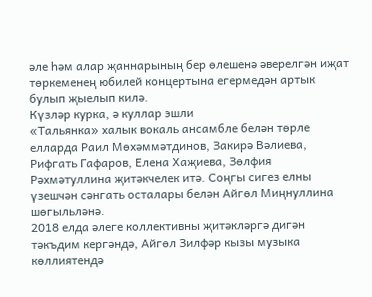әле һәм алар җаннарының бер өлешенә әверелгән иҗат төркеменең юбилей концертына егермедән артык булып җыелып килә.
Күзләр курка, ә куллар эшли
«Тальянка» халык вокаль ансамбле белән төрле елларда Раил Мөхәммәтдинов, Закирә Вәлиева, Рифгать Гафаров, Елена Хаҗиева, Зөлфия Рәхмәтуллина җитәкчелек итә. Соңгы сигез елны үзешчән сәнгать осталары белән Айгөл Миңнуллина шөгыльләнә.
2018 елда әлеге коллективны җитәкләргә дигән тәкъдим кергәндә, Айгөл Зилфәр кызы музыка көллиятендә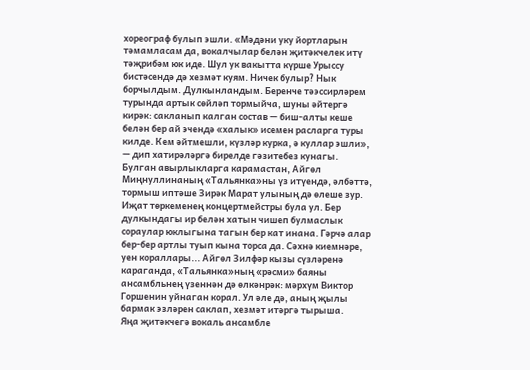хореограф булып эшли. «Мәдәни уку йортларын тәмамласам да, вокалчылар белән җитәкчелек итү тәҗрибәм юк иде. Шул ук вакытта күрше Урыссу бистәсендә дә хезмәт куям. Ничек булыр? Нык борчылдым. Дулкынландым. Беренче тәэссирләрем турында артык сөйләп тормыйча, шуны әйтергә кирәк: сакланып калган состав — биш‑алты кеше белән бер ай эчендә «халык» исемен расларга туры килде. Кем әйтмешли, күзләр курка, ә куллар эшли», — дип хатирәләргә бирелде гәзитебез кунагы.
Булган авырлыкларга карамастан, Айгөл Миңнуллинаның «Тальянка»ны үз итүендә, әлбәттә, тормыш иптәше Зирәк Марат улының дә өлеше зур. Иҗат төркеменең концертмейстры була ул. Бер дулкындагы ир белән хатын чишеп булмаслык сораулар юклыгына тагын бер кат инана. Гәрчә алар бер‑бер артлы туып кына торса да. Сәхнә киемнәре, уен кораллары... Айгөл Зилфәр кызы сүзләренә караганда, «Тальянка»ның «рәсми» баяны ансамбльнең үзеннән дә өлкәнрәк: мәрхүм Виктор Горшенин уйнаган корал. Ул әле дә, аның җылы бармак эзләрен саклап, хезмәт итәргә тырыша.
Яңа җитәкчегә вокаль ансамбле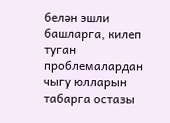белән эшли башларга, килеп туган проблемалардан чыгу юлларын табарга остазы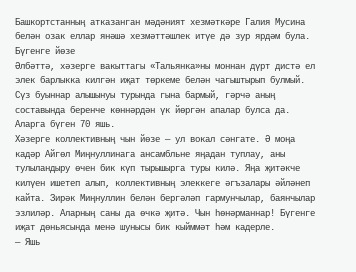Башкортстанның атказанган мәдәният хезмәткәре Галия Мусина белән озак еллар янәшә хезмәттәшлек итүе дә зур ярдәм була.
Бүгенге йөзе
Әлбәттә, хәзерге вакыттагы «Тальянка»ны моннан дүрт дистә ел элек барлыкка килгән иҗат төркеме белән чагыштырып булмый. Сүз буыннар алышынуы турында гына бармый, гәрчә аның составында беренче көннәрдән үк йөргән апалар булса да. Аларга бүген 70 яшь.
Хәзерге коллективның чын йөзе — ул вокал сәнгате. Ә моңа кадәр Айгөл Миңнуллинага ансамбльне яңадан туплау, аны тулыландыру өчен бик күп тырышырга туры килә. Яңа җитәкче килүен ишетеп алып, коллективның элеккеге әгъзалары әйләнеп кайта. Зирәк Миңнуллин белән бергәләп гармунчылар, баянчылар эзлиләр. Аларның саны да өчкә җитә. Чын һөнәрманнар! Бүгенге иҗат дөньясында менә шунысы бик кыйммәт һәм кадерле.
— Яшь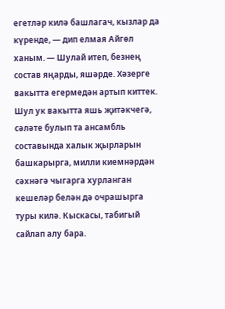егетләр килә башлагач, кызлар да күренде, — дип елмая Айгөл ханым. — Шулай итеп, безнең состав яңарды, яшәрде. Хәзерге вакытта егермедән артып киттек.
Шул ук вакытта яшь җитәкчегә, сәләте булып та ансамбль составында халык җырларын башкарырга, милли киемнәрдән сәхнәгә чыгарга хурланган кешеләр белән дә очрашырга туры килә. Кыскасы, табигый сайлап алу бара.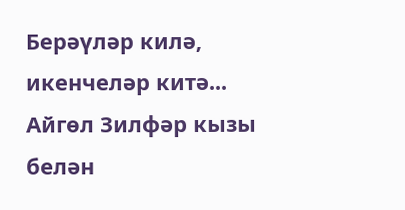Берәүләр килә, икенчеләр китә...
Айгөл Зилфәр кызы белән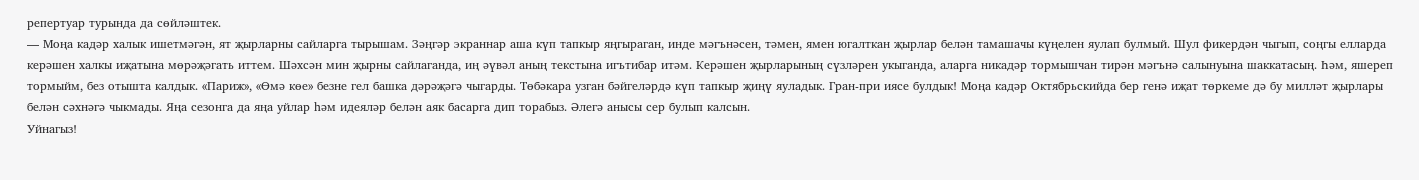репертуар турында да сөйләштек.
— Моңа кадәр халык ишетмәгән, ят җырларны сайларга тырышам. Зәңгәр экраннар аша күп тапкыр яңгыраган, инде мәгънәсен, тәмен, ямен югалткан җырлар белән тамашачы күңелен яулап булмый. Шул фикердән чыгып, соңгы елларда керәшен халкы иҗатына мөрәҗәгать иттем. Шәхсән мин җырны сайлаганда, иң әүвәл аның текстына игътибар итәм. Керәшен җырларының сүзләрен укыганда, аларга никадәр тормышчан тирән мәгънә салынуына шаккатасың. Һәм, яшереп тормыйм, без отышта калдык. «Париж», «Өмә көе» безне гел башка дәрәҗәгә чыгарды. Төбәкара узган бәйгеләрдә күп тапкыр җиңү яуладык. Гран‑при иясе булдык! Моңа кадәр Октябрьскийда бер генә иҗат төркеме дә бу милләт җырлары белән сәхнәгә чыкмады. Яңа сезонга да яңа уйлар һәм идеяләр белән аяк басарга дип торабыз. Әлегә анысы сер булып калсын.
Уйнагыз!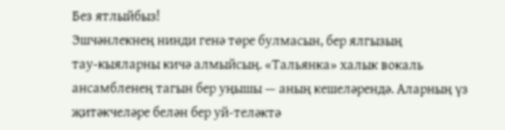Без ятлыйбыз!
Эшчәнлекнең нинди генә төре булмасын, бер ялгызың тау‑кыяларны кичә алмыйсың. «Тальянка» халык вокаль ансамбленең тагын бер уңышы — аның кешеләрендә. Аларның үз җитәкчеләре белән бер уй‑теләктә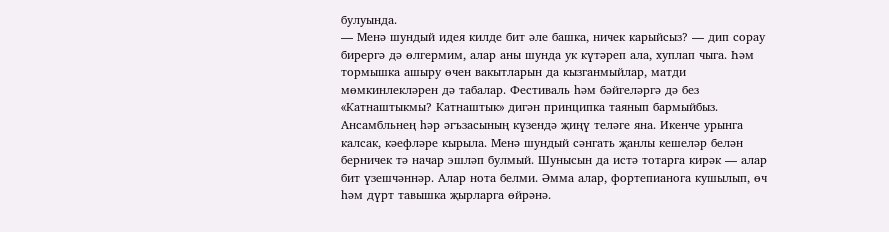булуында.
— Менә шундый идея килде бит әле башка, ничек карыйсыз? — дип сорау бирергә дә өлгермим, алар аны шунда ук күтәреп ала, хуплап чыга. Һәм тормышка ашыру өчен вакытларын да кызганмыйлар, матди мөмкинлекләрен дә табалар. Фестиваль һәм бәйгеләргә дә без «Катнаштыкмы? Катнаштык» дигән принципка таянып бармыйбыз. Ансамбльнең һәр әгъзасының күзендә җиңү теләге яна. Икенче урынга калсак, кәефләре кырыла. Менә шундый сәнгать җанлы кешеләр белән берничек тә начар эшләп булмый. Шунысын да истә тотарга кирәк — алар бит үзешчәннәр. Алар нота белми. Әмма алар, фортепианога кушылып, өч һәм дүрт тавышка җырларга өйрәнә.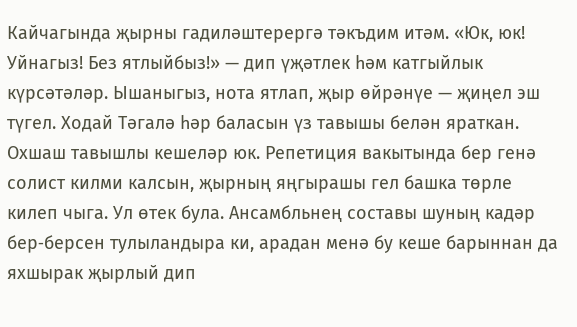Кайчагында җырны гадиләштерергә тәкъдим итәм. «Юк, юк! Уйнагыз! Без ятлыйбыз!» — дип үҗәтлек һәм катгыйлык күрсәтәләр. Ышаныгыз, нота ятлап, җыр өйрәнүе — җиңел эш түгел. Ходай Тәгалә һәр баласын үз тавышы белән яраткан. Охшаш тавышлы кешеләр юк. Репетиция вакытында бер генә солист килми калсын, җырның яңгырашы гел башка төрле килеп чыга. Ул өтек була. Ансамбльнең составы шуның кадәр бер‑берсен тулыландыра ки, арадан менә бу кеше барыннан да яхшырак җырлый дип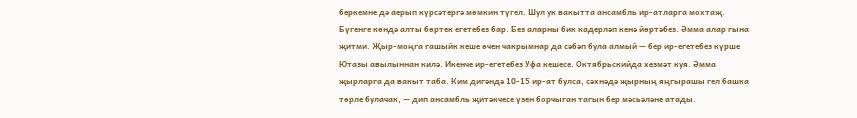беркемне дә аерып күрсәтергә мөмкин түгел. Шул ук вакытта ансамбль ир‑атларга мохтаҗ. Бүгенге көндә алты бөртек егетебез бар. Без аларны бик кадерләп кенә йөртәбез. Әмма алар гына җитми. Җыр‑моңга гашыйк кеше өчен чакрымнар да сәбәп була алмый — бер ир‑егетебез күрше Ютазы авылыннан килә. Икенче ир‑егетебез Уфа кешесе. Октябрьскийда хезмәт куя. Әмма җырларга да вакыт таба. Ким дигәндә 10‑15 ир‑ат булса, сәхнәдә җырның яңгырашы гел башка төрле булачак, — дип ансамбль җитәкчесе үзен борчыган тагын бер мәсьәләне атады.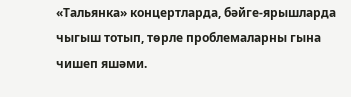«Тальянка» концертларда, бәйге‑ярышларда чыгыш тотып, төрле проблемаларны гына чишеп яшәми.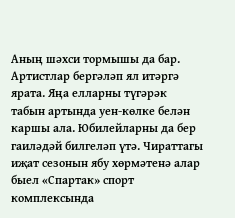Аның шәхси тормышы да бар. Артистлар бергәләп ял итәргә ярата. Яңа елларны түгәрәк табын артында уен‑көлке белән каршы ала. Юбилейларны да бер гаиләдәй билгеләп үтә. Чираттагы иҗат сезонын ябу хөрмәтенә алар быел «Спартак» спорт комплексында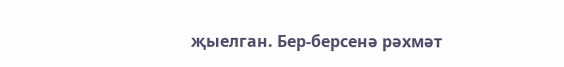җыелган. Бер‑берсенә рәхмәт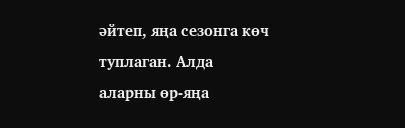әйтеп, яңа сезонга көч туплаган. Алда аларны өр‑яңа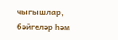чыгышлар, бәйгеләр һәм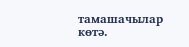тамашачылар көтә.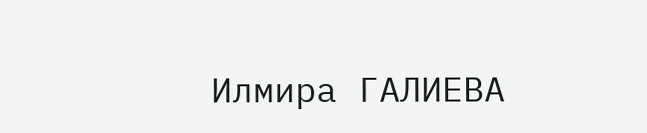Илмира ГАЛИЕВА